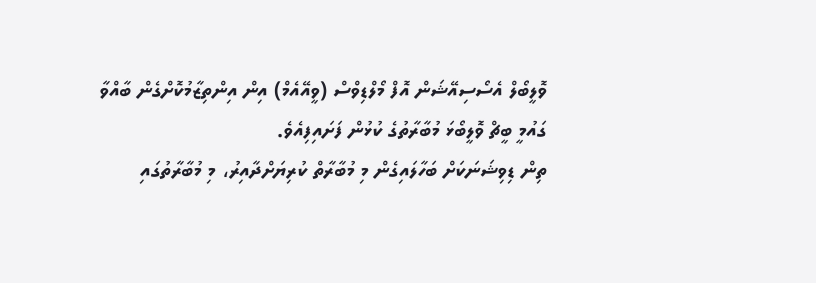ވޮލީބޯލް އެސޯސިއޭޝަން އޮފް މޯލްޑިވްސް (ވީއޭއެމް) އިން އިންތިޒާމުކޮށްގެން ބާއްވާ ގައުމީ ބީޗް ވޮލީބޯޅަ މުބާރާތުގެ ކުޅުން ފަށައިފިއެވެ.
ތިން ޑިވިޝަނަކަށް ބަހާލައިގެން މި މުބާރާތް ކުރިޔަށްދާއިރު، މި މުބާރާތުގައި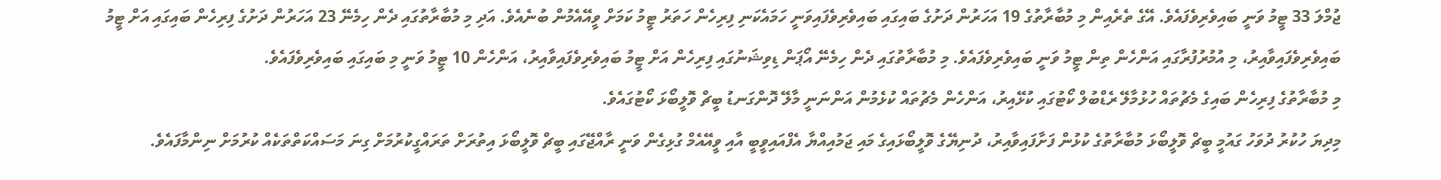ޖުމްލަ 33 ޓީމު ވަނީ ބައިވެރިވެފައެވެ. އޭގެ ތެރެއިން މި މުބާރާތުގެ 19 އަހަރުން ދަށުގެ ބައިގައި ބައިވެރިވެފައިވަނީ ހަމައެކަނި ފިރިހެން ހަތަރު ޓީމު ކަމަށް ވީއޭއެމުން ބުނެއެވެ. އަދި މި މުބާރާތުގައި ދެން ހިމެނޭ 23 އަހަރުން ދަށުގެ ފިރިހެން ބައިގައި އަށް ޓީމު ބައިވެރިވެފައިވާއިރު، މި އުމުރުފުރާގައި އަންހެން ތިން ޓީމު ވަނީ ބައިވެރިވެފައެވެ. މި މުބާރާތުގައި ދެން ހިމެނޭ އޯޕަން ޑިވިޝަނުގައި ފިރިހެން އަށް ޓީމު ބައިވެރިވެފައިވާއިރު، އަންހެން 10 ޓީމު ވަނީ މި ބައިގައި ބައިވެރިވެފައެވެ.
މި މުބާރާތުގެ ފިރިހެން ބައިގެ މެޗުތައް ހުޅުމާލޭ ރެޑްބުލް ކޯޓުގައި ކުޅޭއިރު، އަންހެން މެޗުތައް ކުޅެމުން އަންނަނީ މާލޭ ދޮންގަނޑު ބީޗް ވޮލީބޯޅަ ކޯޓުގައެވެ.
މިދިޔަ ހުކުރު ދުވަހު ގައުމީ ބީޗް ވޮލީބޯޅަ މުބާރާތުގެ ކުޅުން ފަށާފައިވާއިރު، ދުނިޔޭގެ ވޮލީބޯޅައިގެ މައި ޖަމުއިއްޔާ އެފްއައިވީބީ އާއި ވީއޭއެމް ގުޅިގެން ވަނީ ރާއްޖޭގައި ބީޗް ވޮލީބޯޅަ އިތުރަށް ތަރައްގީކުރުމަށް ގިނަ މަސައްކަތްތަކެއް ކުރުމަށް ނިންމާފައެވެ.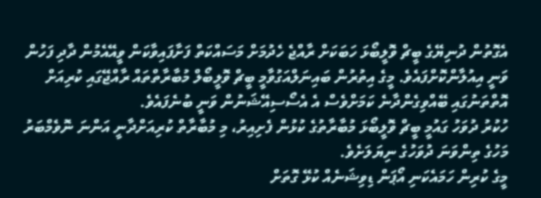އެގޮތުން ދުނިޔޭގެ ބީޗް ވޮލީބޯޅަ ހަބަކަށް ރާއްޖެ ހެދުމަށް މަސައްކަތް ފަށާފައިވާކަން ވީއޭއެމުން ދާދި ފަހުން ވަނީ އިއުލާންކޮށްފައެވެ. މީގެ އިތުރުން ބައިނަލްއަގުވާމީ ބީޗް ވޮލީބޯލް މުބާރާތްތައް ރާއްޖޭގައި ކުރިއަށް އޮތްތަނުގައި ބޭއްވިގެންދާނެ ކަމަށްވެސް އެ އެސޯސިއޭޝަނުން ވަނީ ބުނެފައެވެ.
ހުކުރު ދުވަހު ގައުމީ ބީޗް ވޮލީބޯޅަ މުބާރާތުގެ ކުޅުން ފެށިއިރު، މި މުބާރާތް ކުރިއަށްދާނީ އަންނަ ނޮވެމްބަރު މަހުގެ ތިންވަނަ ދުވަހުގެ ނިޔަލަށެވެ.
މީގެ ކުރިން ހަމައެކަނި އޯޕަން ޑިވިޝަނެއް ކުޅޭ ގޮތަށް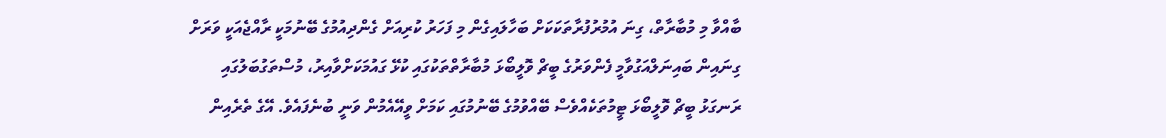ބާއްވާ މި މުބާރާތް، ގިނަ އުމުރުފުރާތަކަކަށް ބަހާލައިގެން މި ފަހަރު ކުރިއަށް ގެންދިއުމުގެ ބޭނުމަކީ ރާއްޖެއަކީ ވަރަށް ގިނައިން ބައިނަލްއަގުވާމީ ފެންވަރުގެ ބީޗް ވޮލީބޯޅަ މުބާރާތްތަކުގައި ކުޅޭ ގައުމަކަށްވާއިރު، މުސްތަގުބަލުގައި ރަނގަޅު ބީޗް ވޮލީބޯޅަ ޓީމުތަކެއްވެސް ބޭއްވުމުގެ ބޭނުމުގައި ކަމަށް ވީއޭއެމުން ވަނީ ބުނެފައެވެ. އޭގެ ތެރެއިން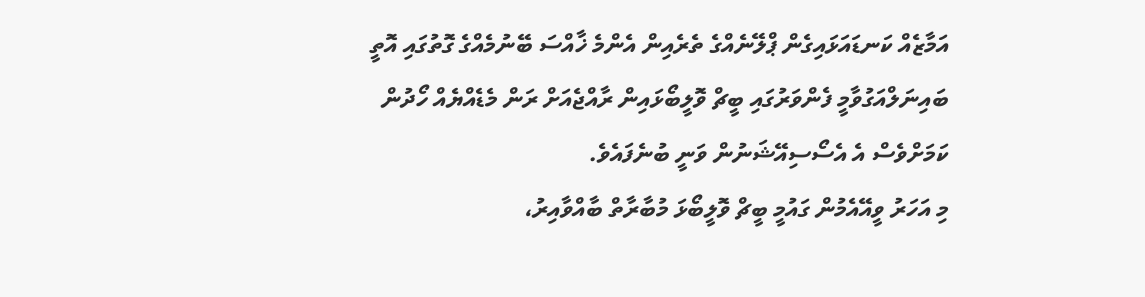އަމާޒެއް ކަނޑައަޅައިގެން ޕްލޭނެއްގެ ތެރެއިން އެންމެ ޚާއްސަ ބޭނުމެއްގެ ގޮތުގައި އޮތީ ބައިނަލްއަގުވާމީ ފެންވަރުގައި ބީޗް ވޮލީބޯޅައިން ރާއްޖެއަށް ރަން މެޑެއްޔެއް ހޯދުން ކަމަށްވެސް އެ އެސޯސިއޭޝަނުން ވަނީ ބުނެފައެވެ.
މި އަހަރު ވީއޭއެމުން ގައުމީ ބީޗް ވޮލީބޯޅަ މުބާރާތް ބާއްވާއިރު،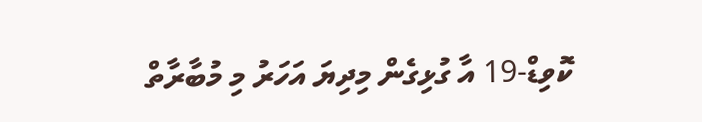ކޮވިޑް-19 އާ ގުޅިގެން މިދިޔަ އަހަރު މި މުބާރާތް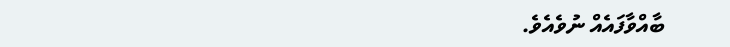ބާއްވާފައެއް ނުވެއެވެ.